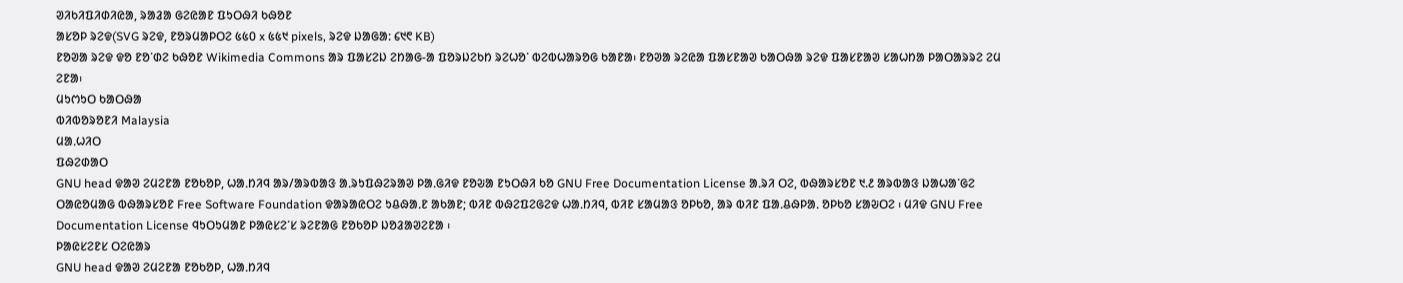ᱣᱤᱠᱤᱯᱤᱰᱤᱭᱟ, ᱨᱟᱲᱟ ᱜᱮᱭᱟᱱ ᱯᱩᱛᱷᱤ ᱠᱷᱚᱱ
ᱟᱥᱚᱞ ᱨᱮᱫ(SVG ᱨᱮᱫ, ᱱᱚᱨᱢᱟᱞᱛᱮ ᱕᱕᱐ x ᱕᱕᱑ pixels, ᱨᱮᱫ ᱡᱟᱜᱟ: ᱔᱑᱖ KB)
ᱱᱚᱣᱟ ᱨᱮᱫ ᱫᱚ ᱱᱚᱸᱰᱮ ᱠᱷᱚᱱ Wikimedia Commons ᱟᱨ ᱯᱟᱥᱮᱡ ᱮᱴᱟᱜ-ᱟ ᱯᱚᱨᱡᱮᱠᱴ ᱨᱮᱦᱚᱸ ᱵᱮᱵᱦᱟᱨᱚᱜ ᱠᱟᱱᱟ᱾ ᱱᱚᱣᱟ ᱨᱮᱭᱟ ᱯᱟᱥᱱᱟᱣ ᱠᱟᱛᱷᱟ ᱨᱮᱫ ᱯᱟᱥᱱᱟᱣ ᱥᱟᱦᱴᱟ ᱞᱟᱛᱟᱨᱨᱮ ᱮᱢ ᱮᱱᱟ᱾
ᱢᱩᱬᱩᱛ ᱠᱟᱛᱷᱟ
ᱵᱤᱵᱚᱨᱚᱱᱤ Malaysia
ᱢᱟᱹᱦᱤᱛ
ᱯᱷᱮᱰᱟᱛ
GNU head ᱫᱟᱣ ᱮᱢᱮᱱᱟ ᱱᱚᱠᱚᱞ, ᱦᱟᱹᱴᱤᱧ ᱟᱨ/ᱟᱨᱵᱟᱝ ᱟᱹᱨᱩᱯᱷᱮᱨᱟᱣ ᱞᱟᱹᱜᱤᱫ ᱱᱚᱶᱟ ᱱᱩᱛᱷᱤ ᱠᱚ GNU Free Documentation License ᱟᱹᱨᱤ ᱛᱮ, ᱵᱷᱟᱨᱥᱚᱱ ᱑.᱒ ᱟᱨᱵᱟᱝ ᱡᱟᱦᱟᱸᱜᱮ ᱛᱟᱭᱚᱢᱟᱜ ᱵᱷᱟᱨᱥᱚᱱ Free Software Foundation ᱫᱟᱨᱟᱭᱛᱮ ᱩᱪᱷᱟᱹᱱ ᱟᱠᱟᱱ; ᱵᱤᱱ ᱵᱷᱮᱯᱮᱜᱮᱫ ᱦᱟᱹᱴᱤᱧ, ᱵᱤᱱ ᱥᱟᱢᱟᱝ ᱚᱞᱠᱚ, ᱟᱨ ᱵᱤᱱ ᱯᱟᱹᱪᱷᱞᱟᱹ ᱚᱞᱠᱚ ᱥᱟᱶᱛᱮ ᱾ ᱢᱤᱫ GNU Free Documentation License ᱧᱩᱛᱩᱢᱟᱱ ᱞᱟᱭᱥᱮᱸᱥ ᱨᱮᱱᱟᱜ ᱱᱚᱠᱚᱞ ᱡᱚᱲᱟᱣᱮᱱᱟ ᱾
ᱞᱟᱭᱥᱮᱱᱥ ᱛᱮᱭᱟᱨ
GNU head ᱫᱟᱣ ᱮᱢᱮᱱᱟ ᱱᱚᱠᱚᱞ, ᱦᱟᱹᱴᱤᱧ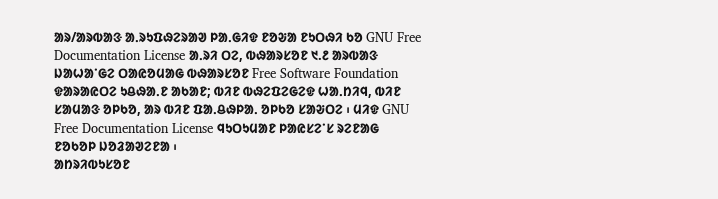ᱟᱨ/ᱟᱨᱵᱟᱝ ᱟᱹᱨᱩᱯᱷᱮᱨᱟᱣ ᱞᱟᱹᱜᱤᱫ ᱱᱚᱶᱟ ᱱᱩᱛᱷᱤ ᱠᱚ GNU Free Documentation License ᱟᱹᱨᱤ ᱛᱮ, ᱵᱷᱟᱨᱥᱚᱱ ᱑.᱒ ᱟᱨᱵᱟᱝ ᱡᱟᱦᱟᱸᱜᱮ ᱛᱟᱭᱚᱢᱟᱜ ᱵᱷᱟᱨᱥᱚᱱ Free Software Foundation ᱫᱟᱨᱟᱭᱛᱮ ᱩᱪᱷᱟᱹᱱ ᱟᱠᱟᱱ; ᱵᱤᱱ ᱵᱷᱮᱯᱮᱜᱮᱫ ᱦᱟᱹᱴᱤᱧ, ᱵᱤᱱ ᱥᱟᱢᱟᱝ ᱚᱞᱠᱚ, ᱟᱨ ᱵᱤᱱ ᱯᱟᱹᱪᱷᱞᱟᱹ ᱚᱞᱠᱚ ᱥᱟᱶᱛᱮ ᱾ ᱢᱤᱫ GNU Free Documentation License ᱧᱩᱛᱩᱢᱟᱱ ᱞᱟᱭᱥᱮᱸᱥ ᱨᱮᱱᱟᱜ ᱱᱚᱠᱚᱞ ᱡᱚᱲᱟᱣᱮᱱᱟ ᱾
ᱟᱴᱨᱤᱵᱩᱥᱚᱱ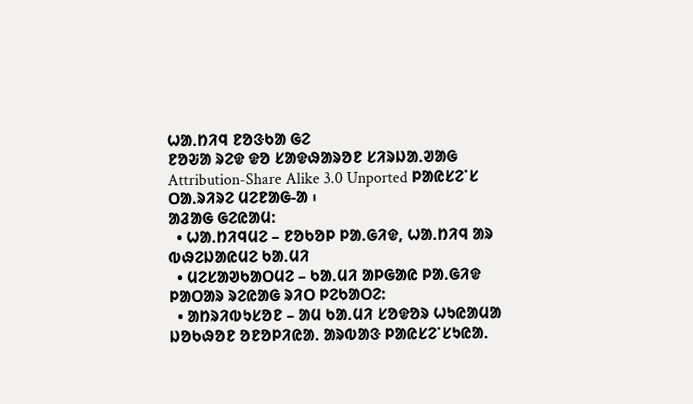ᱦᱟᱹᱴᱤᱧ ᱱᱚᱝᱠᱟ ᱜᱮ
ᱱᱚᱶᱟ ᱨᱮᱫ ᱫᱚ ᱥᱟᱫᱷᱟᱨᱚᱱ ᱥᱤᱨᱡᱟᱹᱣᱟᱜ Attribution-Share Alike 3.0 Unported ᱞᱟᱭᱥᱮᱸᱥ ᱛᱟᱹᱨᱤᱨᱮ ᱢᱮᱱᱟᱜ-ᱟ ᱾
ᱟᱲᱟᱜ ᱜᱮᱭᱟᱢ:
  • ᱦᱟᱹᱴᱤᱧᱢᱮ – ᱱᱚᱠᱚᱞ ᱞᱟᱹᱜᱤᱫ, ᱦᱟᱹᱴᱤᱧ ᱟᱨ ᱵᱷᱮᱡᱟᱭᱢᱮ ᱠᱟᱹᱢᱤ
  • ᱢᱮᱥᱟᱣᱠᱟᱛᱢᱮ – ᱠᱟᱹᱢᱤ ᱟᱞᱜᱟᱭ ᱞᱟᱹᱜᱤᱫ
ᱞᱟᱛᱟᱨ ᱨᱮᱭᱟᱜ ᱨᱤᱛ ᱞᱮᱠᱟᱛᱮ:
  • ᱟᱴᱨᱤᱵᱩᱥᱚᱱ – ᱟᱢ ᱠᱟᱹᱢᱤ ᱥᱚᱫᱚᱨ ᱦᱩᱭᱟᱢᱟ ᱡᱚᱠᱷᱚᱱ ᱚᱱᱚᱞᱤᱭᱟᱹ ᱟᱨᱵᱟᱝ ᱞᱟᱭᱥᱮᱸᱥᱩᱭᱟᱹ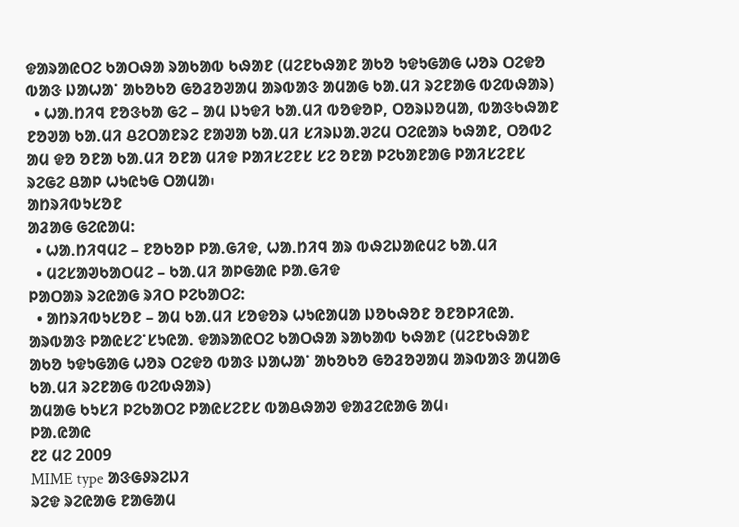ᱫᱟᱨᱟᱭᱛᱮ ᱠᱟᱛᱷᱟ ᱨᱟᱠᱟᱵ ᱠᱷᱟᱱ (ᱢᱮᱱᱠᱷᱟᱱ ᱟᱠᱚ ᱩᱫᱩᱜᱟᱜ ᱦᱚᱨ ᱛᱮᱫᱚ ᱵᱟᱝ ᱡᱟᱦᱟᱸ ᱟᱠᱚᱠᱚ ᱜᱚᱲᱚᱣᱟᱢ ᱟᱨᱵᱟᱝ ᱟᱢᱟᱜ ᱠᱟᱹᱢᱤ ᱨᱮᱱᱟᱜ ᱵᱮᱵᱷᱟᱨ)
  • ᱦᱟᱹᱴᱤᱧ ᱱᱚᱝᱠᱟ ᱜᱮ – ᱟᱢ ᱡᱩᱫᱤ ᱠᱟᱹᱢᱤ ᱵᱚᱫᱚᱞ, ᱛᱚᱨᱡᱚᱢᱟ, ᱵᱟᱝᱠᱷᱟᱱ ᱱᱚᱣᱟ ᱠᱟᱹᱢᱤ ᱪᱮᱛᱟᱱᱨᱮ ᱱᱟᱣᱟ ᱠᱟᱹᱢᱤ ᱥᱤᱨᱡᱟᱹᱣᱮᱢ ᱛᱮᱭᱟᱨ ᱠᱷᱟᱱ, ᱛᱚᱵᱮ ᱟᱢ ᱫᱚ ᱚᱱᱟ ᱠᱟᱹᱢᱤ ᱚᱱᱟ ᱢᱤᱫ ᱞᱟᱤᱥᱮᱱᱥ ᱥᱮ ᱚᱱᱟ ᱞᱮᱠᱟᱱᱟᱜ ᱞᱟᱤᱥᱮᱱᱥ ᱨᱮᱜᱮ ᱪᱟᱞ ᱦᱩᱭᱩᱜ ᱛᱟᱢᱟ᱾
ᱟᱴᱨᱤᱵᱩᱥᱚᱱ
ᱟᱲᱟᱜ ᱜᱮᱭᱟᱢ:
  • ᱦᱟᱹᱴᱤᱧᱢᱮ – ᱱᱚᱠᱚᱞ ᱞᱟᱹᱜᱤᱫ, ᱦᱟᱹᱴᱤᱧ ᱟᱨ ᱵᱷᱮᱡᱟᱭᱢᱮ ᱠᱟᱹᱢᱤ
  • ᱢᱮᱥᱟᱣᱠᱟᱛᱢᱮ – ᱠᱟᱹᱢᱤ ᱟᱞᱜᱟᱭ ᱞᱟᱹᱜᱤᱫ
ᱞᱟᱛᱟᱨ ᱨᱮᱭᱟᱜ ᱨᱤᱛ ᱞᱮᱠᱟᱛᱮ:
  • ᱟᱴᱨᱤᱵᱩᱥᱚᱱ – ᱟᱢ ᱠᱟᱹᱢᱤ ᱥᱚᱫᱚᱨ ᱦᱩᱭᱟᱢᱟ ᱡᱚᱠᱷᱚᱱ ᱚᱱᱚᱞᱤᱭᱟᱹ ᱟᱨᱵᱟᱝ ᱞᱟᱭᱥᱮᱸᱥᱩᱭᱟᱹ ᱫᱟᱨᱟᱭᱛᱮ ᱠᱟᱛᱷᱟ ᱨᱟᱠᱟᱵ ᱠᱷᱟᱱ (ᱢᱮᱱᱠᱷᱟᱱ ᱟᱠᱚ ᱩᱫᱩᱜᱟᱜ ᱦᱚᱨ ᱛᱮᱫᱚ ᱵᱟᱝ ᱡᱟᱦᱟᱸ ᱟᱠᱚᱠᱚ ᱜᱚᱲᱚᱣᱟᱢ ᱟᱨᱵᱟᱝ ᱟᱢᱟᱜ ᱠᱟᱹᱢᱤ ᱨᱮᱱᱟᱜ ᱵᱮᱵᱷᱟᱨ)
ᱟᱢᱟᱜ ᱠᱩᱥᱤ ᱞᱮᱠᱟᱛᱮ ᱞᱟᱭᱥᱮᱱᱥ ᱵᱟᱪᱷᱟᱣ ᱫᱟᱲᱮᱭᱟᱜ ᱟᱢ᱾
ᱞᱟ.ᱭᱟᱭ
᱒᱗ ᱢᱮ 2009
MIME type ᱟᱝᱜᱽᱨᱮᱡᱤ
ᱨᱮᱫ ᱨᱮᱭᱟᱜ ᱱᱟᱜᱟᱢ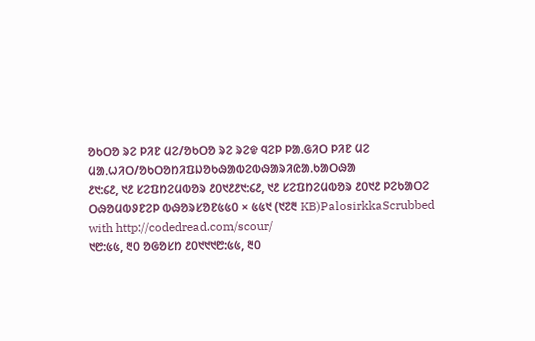ᱚᱠᱛᱚ ᱨᱮ ᱞᱤᱱ ᱢᱮ/ᱚᱠᱛᱚ ᱨᱮ ᱨᱮᱫ ᱧᱮᱞ ᱞᱟᱹᱜᱤᱛ ᱞᱤᱱ ᱢᱮ
ᱢᱟᱹᱦᱤᱛ/ᱚᱠᱛᱚᱴᱤᱯᱡᱚᱠᱷᱟᱵᱮᱵᱷᱟᱨᱤᱭᱟᱹᱠᱟᱛᱷᱟ
᱒᱑:᱔᱒, ᱑᱒ ᱥᱮᱯᱴᱮᱢᱵᱚᱨ ᱒᱐᱑᱒᱒᱑:᱔᱒, ᱑᱒ ᱥᱮᱯᱴᱮᱢᱵᱚᱨ ᱒᱐᱑᱒ ᱞᱮᱠᱟᱛᱮ ᱛᱷᱚᱢᱵᱽᱱᱮᱞ ᱵᱷᱚᱨᱥᱚᱱ᱕᱕᱐ × ᱕᱕᱑ (᱑᱗᱓ KB)PalosirkkaScrubbed with http://codedread.com/scour/
᱑᱘:᱕᱕, ᱓᱐ ᱚᱜᱚᱥᱴ ᱒᱐᱑᱑᱑᱘:᱕᱕, ᱓᱐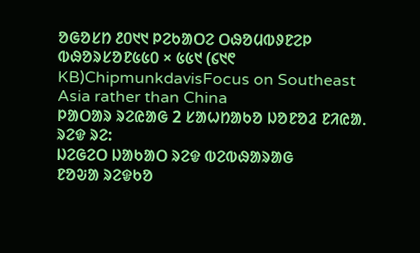ᱚᱜᱚᱥᱴ ᱒᱐᱑᱑ ᱞᱮᱠᱟᱛᱮ ᱛᱷᱚᱢᱵᱽᱱᱮᱞ ᱵᱷᱚᱨᱥᱚᱱ᱕᱕᱐ × ᱕᱕᱑ (᱔᱑᱖ KB)ChipmunkdavisFocus on Southeast Asia rather than China
ᱞᱟᱛᱟᱨ ᱨᱮᱭᱟᱜ 2 ᱥᱟᱦᱴᱟᱠᱚ ᱡᱚᱱᱚᱲ ᱱᱤᱭᱟᱹ ᱨᱮᱫ ᱨᱮ:
ᱡᱮᱜᱮᱛ ᱡᱟᱠᱟᱛ ᱨᱮᱫ ᱵᱮᱵᱷᱟᱨᱟᱜ
ᱱᱚᱶᱟ ᱨᱮᱫᱠᱚ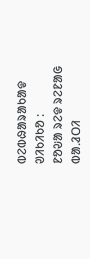ᱵᱮᱵᱷᱟᱨᱟᱠᱟᱫ ᱣᱤᱠᱤᱠᱚ :
ᱱᱚᱶᱟ ᱨᱮᱫ ᱨᱮᱱᱟᱜ ᱵᱟᱹᱲᱛᱤ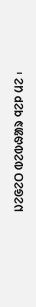ᱡᱮᱜᱮᱛ ᱵᱮᱵᱷᱟᱨ ᱧᱮᱞ ᱢᱮ ᱾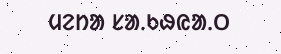ᱢᱮᱴᱟ ᱥᱟᱹᱠᱷᱭᱟᱹᱛ